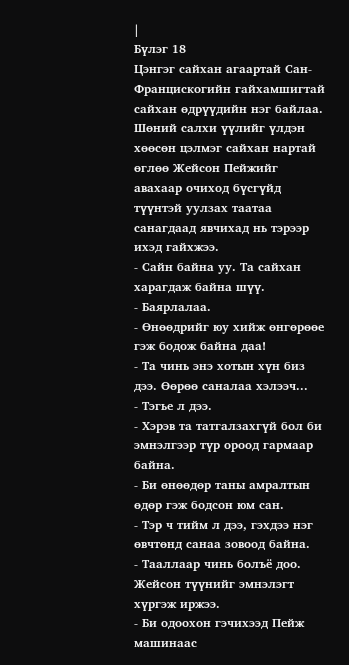|
Бүлэг 18
Цэнгэг сайхан агаартай Сан-Францискогийн гайхамшигтай сайхан өдрүүдийн нэг байлаа. Шөний салхи үүлийг үлдэн хөөсөн цэлмэг сайхан нартай өглөө Жейсон Пейжийг авахаар очиход бүсгүйд түүнтэй уулзах таатаа санагдаад явчихад нь тэрээр ихэд гайхжээ.
- Сайн байна уу. Та сайхан харагдаж байна шүү.
- Баярлалаа.
- Өнөөдрийг юу хийж өнгөрөөе гэж бодож байна даа!
- Та чинь энэ хотын хүн биз дээ. Өөрөө саналаа хэлээч...
- Тэгье л дээ.
- Хэрэв та татгалзахгүй бол би эмнэлгээр түр ороод гармаар байна.
- Би өнөөдөр таны амралтын өдөр гэж бодсон юм сан.
- Тэр ч тийм л дээ, гэхдээ нэг өвчтөнд санаа зовоод байна.
- Тааллаар чинь болъё доо.
Жейсон түүнийг эмнэлэгт хүргэж иржээ.
- Би одоохон гэчихээд Пейж машинаас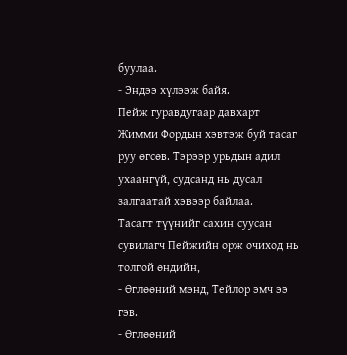буулаа.
- Эндээ хүлээж байя.
Пейж гуравдугаар давхарт Жимми Фордын хэвтэж буй тасаг руу өгсөв. Тэрээр урьдын адил ухаангүй, судсанд нь дусал залгаатай хэвээр байлаа.
Тасагт түүнийг сахин суусан сувилагч Пейжийн орж очиход нь толгой өндийн,
- Өглөөний мэнд, Тейлор эмч ээ гэв.
- Өглөөний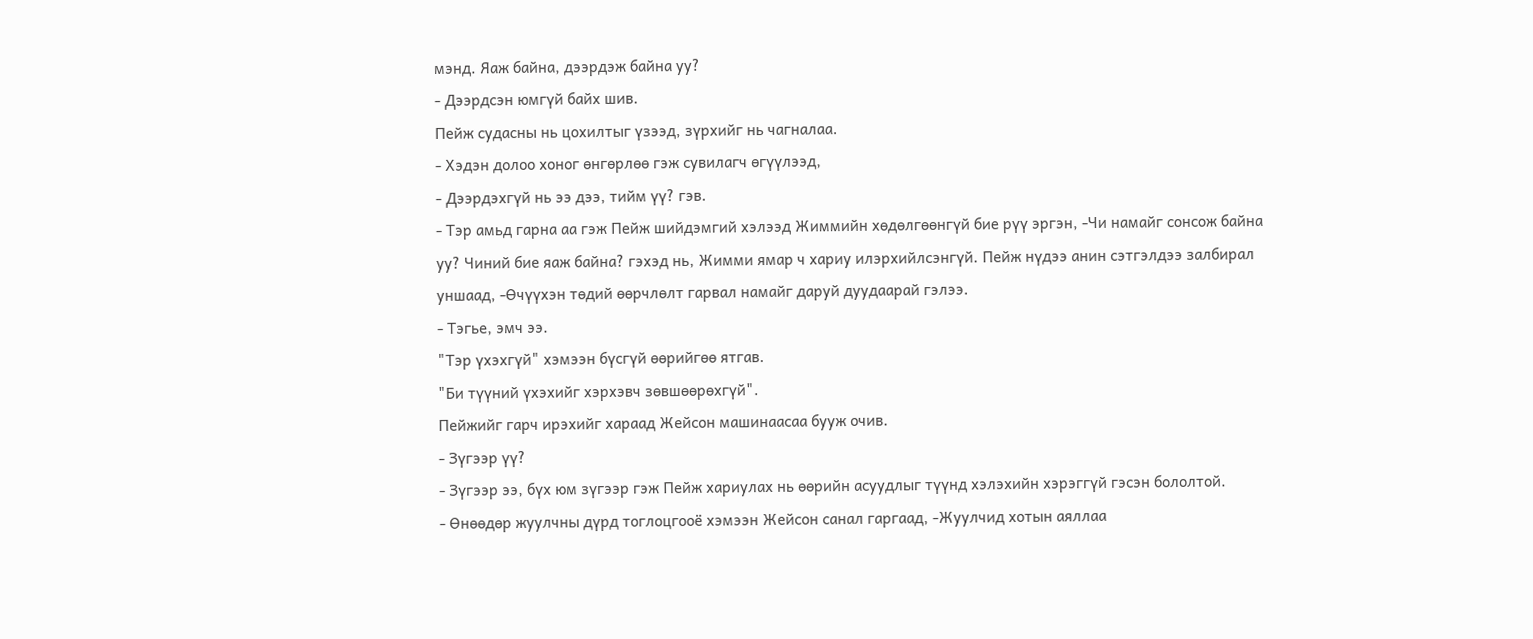мэнд. Яаж байна, дээрдэж байна уу?
- Дээрдсэн юмгүй байх шив.
Пейж судасны нь цохилтыг үзээд, зүрхийг нь чагналаа.
- Хэдэн долоо хоног өнгөрлөө гэж сувилагч өгүүлээд,
- Дээрдэхгүй нь ээ дээ, тийм үү? гэв.
- Тэр амьд гарна аа гэж Пейж шийдэмгий хэлээд Жиммийн хөдөлгөөнгүй бие рүү эргэн, -Чи намайг сонсож байна уу? Чиний бие яаж байна? гэхэд нь, Жимми ямар ч хариу илэрхийлсэнгүй. Пейж нүдээ анин сэтгэлдээ залбирал уншаад, -Өчүүхэн төдий өөрчлөлт гарвал намайг даруй дуудаарай гэлээ.
- Тэгье, эмч ээ.
"Тэр үхэхгүй" хэмээн бүсгүй өөрийгөө ятгав.
"Би түүний үхэхийг хэрхэвч зөвшөөрөхгүй".
Пейжийг гарч ирэхийг хараад Жейсон машинаасаа бууж очив.
- Зүгээр үү?
- Зүгээр ээ, бүх юм зүгээр гэж Пейж хариулах нь өөрийн асуудлыг түүнд хэлэхийн хэрэггүй гэсэн бололтой.
- Өнөөдөр жуулчны дүрд тоглоцгооё хэмээн Жейсон санал гаргаад, -Жуулчид хотын аяллаа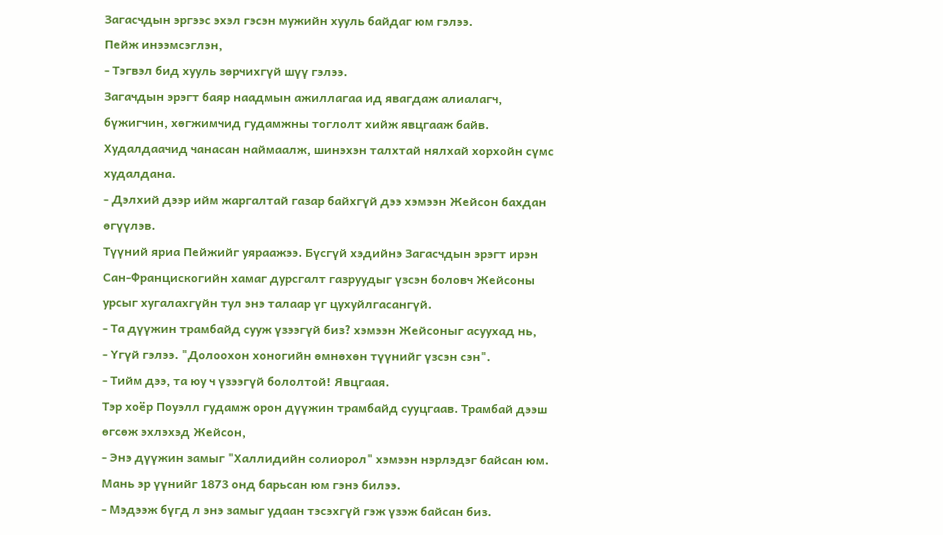Загасчдын эргээс эхэл гэсэн мужийн хууль байдаг юм гэлээ.
Пейж инээмсэглэн,
- Тэгвэл бид хууль зөрчихгүй шүү гэлээ.
Загачдын эрэгт баяр наадмын ажиллагаа ид явагдаж алиалагч, бүжигчин, хөгжимчид гудамжны тоглолт хийж явцгааж байв. Худалдаачид чанасан наймаалж, шинэхэн талхтай нялхай хорхойн сүмс худалдана.
- Дэлхий дээр ийм жаргалтай газар байхгүй дээ хэмээн Жейсон бахдан өгүүлэв.
Түүний яриа Пейжийг уяраажээ. Бүсгүй хэдийнэ Загасчдын эрэгт ирэн Сан-Францискогийн хамаг дурсгалт газруудыг үзсэн боловч Жейсоны урсыг хугалахгүйн тул энэ талаар үг цухуйлгасангүй.
- Та дүүжин трамбайд сууж үзээгүй биз? хэмээн Жейсоныг асуухад нь,
- Үгүй гэлээ. "Долоохон хоногийн өмнөхөн түүнийг үзсэн сэн".
- Тийм дээ, та юу ч үзээгүй бололтой! Явцгаая.
Тэр хоёр Поуэлл гудамж орон дүүжин трамбайд сууцгаав. Трамбай дээш өгсөж эхлэхэд Жейсон,
- Энэ дүүжин замыг "Халлидийн солиорол" хэмээн нэрлэдэг байсан юм. Мань эр үүнийг 1873 онд барьсан юм гэнэ билээ.
- Мэдээж бүгд л энэ замыг удаан тэсэхгүй гэж үзэж байсан биз.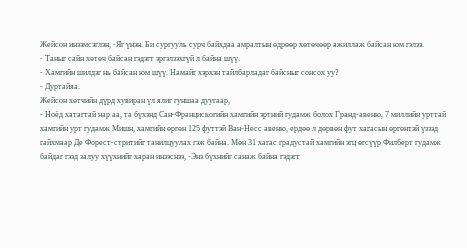Жейсон инээмсэглэн, -Яг үнэн. Би сургууль сурч байхдаа амралтын өдрөөр хөтөчөөр ажиллаж байсан юм гэлээ.
- Таныг сайн хөтөч байсан гэдэгт эргэлзэхгүй л байна шүү.
- Хамгийн шилдэг нь байсан юм шүү. Намайг хэрхэн тайлбарладаг байсныг сонсох уу?
- Дуртайяа.
Жейсон хөтчийн дүрд хувиран үл ялиг гуншаа дуугаар,
- Ноёд хатагтай нар аа, та бүхэнд Сан-Францискогийн хамгийн эртний гудамж болох Гранд-авеню, 7 миллийн урттай хамгийн урт гудамж Мишн, хамгийн өргөн 125 футтэй Ван-Несс авеню, ердөө л дөрвөн фут хагасын өргөнтэй үзээд гайхмаар Де Форест-стритийг танилцуулах гэж байна. Мөн 31 хагас градустай хамгийн эгц өгсүүр Филберт гудамж байдаг гээд залуу хүүхнийг харан инээснээ, -Энэ бүхнийг санаж байна гэдэгт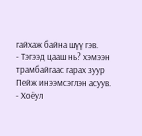гайхаж байна шүү гэв.
- Тэгээд цааш нь? хэмээн трамбайгаас гарах зуур Пейж инээмсэглэн асуув.
- Хоёул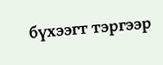бүхээгт тэргээр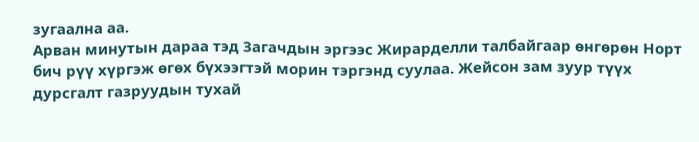зугаална аа.
Арван минутын дараа тэд Загачдын эргээс Жирарделли талбайгаар өнгөрөн Норт бич рүү хүргэж өгөх бүхээгтэй морин тэргэнд суулаа. Жейсон зам зуур түүх дурсгалт газруудын тухай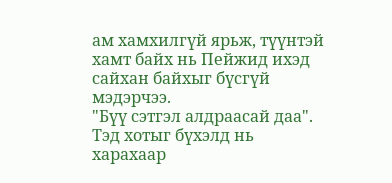ам хамхилгүй ярьж, түүнтэй хамт байх нь Пейжид ихэд сайхан байхыг бүсгүй мэдэрчээ.
"Бүү сэтгэл алдраасай даа".
Тэд хотыг бүхэлд нь харахаар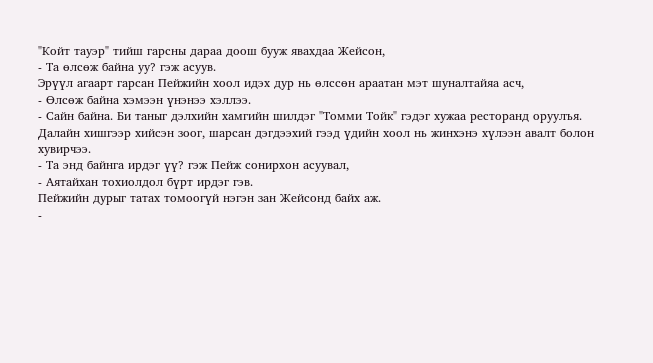"Койт тауэр" тийш гарсны дараа доош бууж явахдаа Жейсон,
- Та өлсөж байна уу? гэж асуув.
Эрүүл агаарт гарсан Пейжийн хоол идэх дур нь өлссөн араатан мэт шуналтайяа асч,
- Өлсөж байна хэмээн үнэнээ хэллээ.
- Сайн байна. Би таныг дэлхийн хамгийн шилдэг "Томми Тойк" гэдэг хужаа ресторанд оруулъя.
Далайн хишгээр хийсэн зоог, шарсан дэгдээхий гээд үдийн хоол нь жинхэнэ хүлээн авалт болон хувирчээ.
- Та энд байнга ирдэг үү? гэж Пейж сонирхон асуувал,
- Аятайхан тохиолдол бүрт ирдэг гэв.
Пейжийн дурыг татах томоогүй нэгэн зан Жейсонд байх аж.
-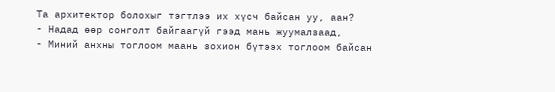Та архитектор болохыг тэгтлээ их хүсч байсан уу, аан?
- Надад өөр сонголт байгаагүй гээд мань жуумалзаад,
- Миний анхны тоглоом маань зохион бүтээх тоглоом байсан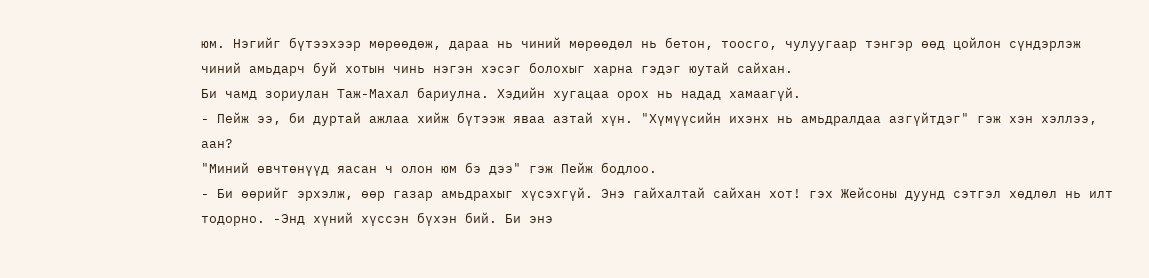юм. Нэгийг бүтээхээр мөрөөдөж, дараа нь чиний мөрөөдөл нь бетон, тоосго, чулуугаар тэнгэр өөд цойлон сүндэрлэж чиний амьдарч буй хотын чинь нэгэн хэсэг болохыг харна гэдэг юутай сайхан.
Би чамд зориулан Таж-Махал бариулна. Хэдийн хугацаа орох нь надад хамаагүй.
- Пейж ээ, би дуртай ажлаа хийж бүтээж яваа азтай хүн. "Хүмүүсийн ихэнх нь амьдралдаа азгүйтдэг" гэж хэн хэллээ, аан?
"Миний өвчтөнүүд яасан ч олон юм бэ дээ" гэж Пейж бодлоо.
- Би өөрийг эрхэлж, өөр газар амьдрахыг хүсэхгүй. Энэ гайхалтай сайхан хот! гэх Жейсоны дуунд сэтгэл хөдлөл нь илт тодорно. -Энд хүний хүссэн бүхэн бий. Би энэ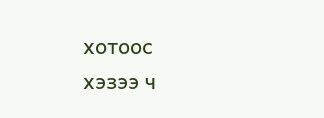хотоос хэзээ ч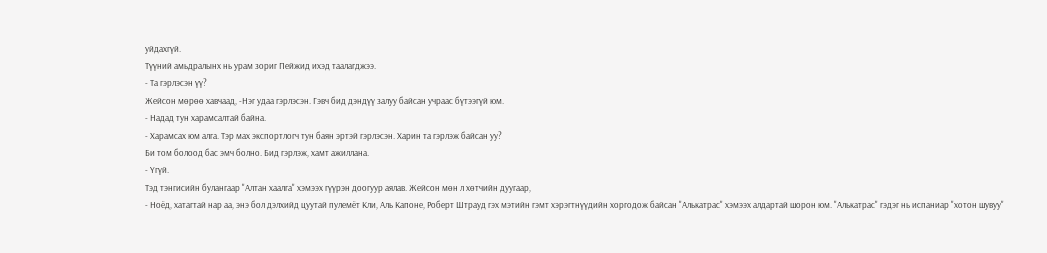уйдахгүй.
Түүний амьдралынх нь урам зориг Пейжид ихэд таалагджээ.
- Та гэрлэсэн үү?
Жейсон мөрөө хавчаад, -Нэг удаа гэрлэсэн. Гэвч бид дэндүү залуу байсан учраас бүтээгүй юм.
- Надад тун харамсалтай байна.
- Харамсах юм алга. Тэр мах экспортлогч тун баян эртэй гэрлэсэн. Харин та гэрлэж байсан уу?
Би том болоод бас эмч болно. Бид гэрлэж, хамт ажиллана.
- Үгүй.
Тэд тэнгисийн булангаар "Алтан хаалга" хэмээх гүүрэн доогуур аялав. Жейсон мөн л хөтчийн дуугаар,
- Ноёд, хатагтай нар аа, энэ бол дэлхийд цуутай пулемёт Кли, Аль Капоне, Роберт Штрауд гэх мэтийн гэмт хэрэгтнүүдийн хоргодож байсан "Алькатрас" хэмээх алдартай шорон юм. "Алькатрас" гэдэг нь испаниар "хотон шувуу"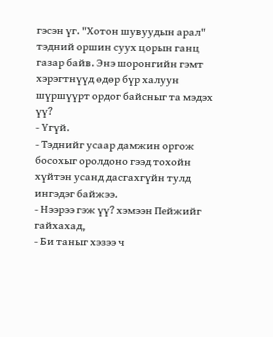гэсэн үг. "Хотон шувуудын арал" тэдний оршин суух цорын ганц газар байв. Энэ шоронгийн гэмт хэрэгтнүүд өдөр бүр халуун шүршүүрт ордог байсныг та мэдэх үү?
- Үгүй.
- Тэднийг усаар дамжин оргож босохыг оролдоно гээд тохойн хүйтэн усанд дасгахгүйн тулд ингэдэг байжээ.
- Нээрээ гэж үү? хэмээн Пейжийг гайхахад,
- Би таныг хэзээ ч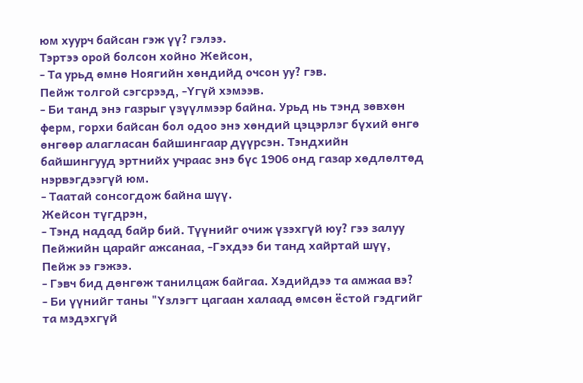юм хуурч байсан гэж үү? гэлээ.
Тэртээ орой болсон хойно Жейсон,
- Та урьд өмнө Ноягийн хөндийд очсон уу? гэв.
Пейж толгой сэгсрээд, -Үгүй хэмээв.
- Би танд энэ газрыг үзүүлмээр байна. Урьд нь тэнд зөвхөн ферм, горхи байсан бол одоо энэ хөндий цэцэрлэг бүхий өнгө өнгөөр алагласан байшингаар дүүрсэн. Тэндхийн байшингууд эртнийх учраас энэ бүс 1906 онд газар хөдлөлтөд нэрвэгдээгүй юм.
- Таатай сонсогдож байна шүү.
Жейсон түгдрэн,
- Тэнд надад байр бий. Түүнийг очиж үзэхгүй юу? гээ залуу Пейжийн царайг ажсанаа, -Гэхдээ би танд хайртай шүү, Пейж ээ гэжээ.
- Гэвч бид дөнгөж танилцаж байгаа. Хэдийдээ та амжаа вэ?
- Би үүнийг таны "Үзлэгт цагаан халаад өмсөн ёстой гэдгийг та мэдэхгүй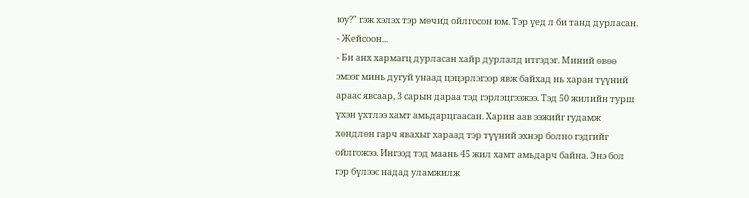юу?" гэж хэлэх тэр мөчид ойлгосон юм. Тэр үед л би танд дурласан.
- Жейсоон...
- Би анх хармагц дурласан хайр дурлалд итгэдэг. Миний өвөө эмээг минь дугуй унаад цэцэрлэгээр явж байхад нь харан түүний араас явсаар, 3 сарын дараа тэд гэрлэцгээжээ. Тэд 50 жилийн турш үхэн үхтлээ хамт амьдарцгаасан. Харин аав ээжийг гудамж хөндлөн гарч явахыг хараад тэр түүний эхнэр болно гэдгийг ойлгожээ. Ингээд тэд маань 45 жил хамт амьдарч байна. Энэ бол гэр бүлээс надад уламжилж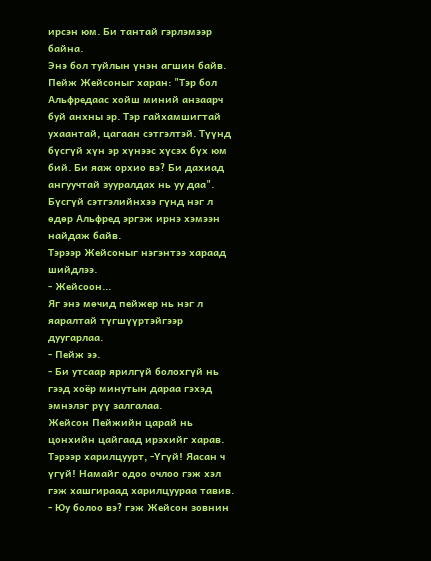ирсэн юм. Би тантай гэрлэмээр байна.
Энэ бол туйлын үнэн агшин байв.
Пейж Жейсоныг харан: "Тэр бол Альфредаас хойш миний анзаарч буй анхны эр. Тэр гайхамшигтай ухаантай, цагаан сэтгэлтэй. Түүнд бүсгүй хүн эр хүнээс хүсэх бүх юм бий. Би яаж орхио вэ? Би дахиад ангуучтай зууралдах нь уу даа". Бүсгүй сэтгэлийнхээ гүнд нэг л өдөр Альфред эргэж ирнэ хэмээн найдаж байв.
Тэрээр Жейсоныг нэгэнтээ хараад шийдлээ.
- Жейсоон...
Яг энэ мөчид пейжер нь нэг л яаралтай түгшүүртэйгээр дуугарлаа.
- Пейж ээ.
- Би утсаар ярилгүй болохгүй нь гээд хоёр минутын дараа гэхэд эмнэлэг рүү залгалаа.
Жейсон Пейжийн царай нь цонхийн цайгаад ирэхийг харав.
Тэрээр харилцуурт, -Үгүй! Яасан ч үгүй! Намайг одоо очлоо гэж хэл гэж хашгираад харилцуураа тавив.
- Юу болоо вэ? гэж Жейсон зовнин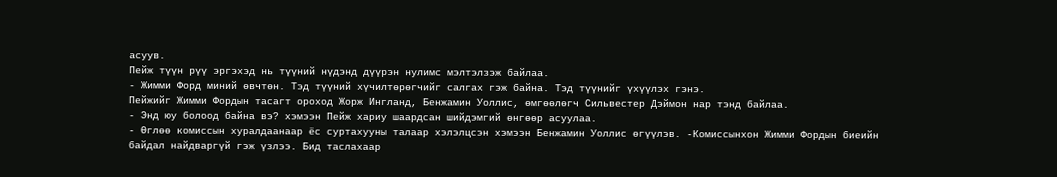асуув.
Пейж түүн рүү эргэхэд нь түүний нүдэнд дүүрэн нулимс мэлтэлзэж байлаа.
- Жимми Форд миний өвчтөн. Тэд түүний хүчилтөрөгчийг салгах гэж байна. Тэд түүнийг үхүүлэх гэнэ.
Пейжийг Жимми Фордын тасагт ороход Жорж Ингланд, Бенжамин Уоллис, өмгөөлөгч Сильвестер Дэймон нар тэнд байлаа.
- Энд юу болоод байна вэ? хэмээн Пейж хариу шаардсан шийдэмгий өнгөөр асуулаа.
- Өглөө комиссын хуралдаанаар ёс суртахууны талаар хэлэлцсэн хэмээн Бенжамин Уоллис өгүүлэв. -Комиссынхон Жимми Фордын биеийн байдал найдваргүй гэж үзлээ. Бид таслахаар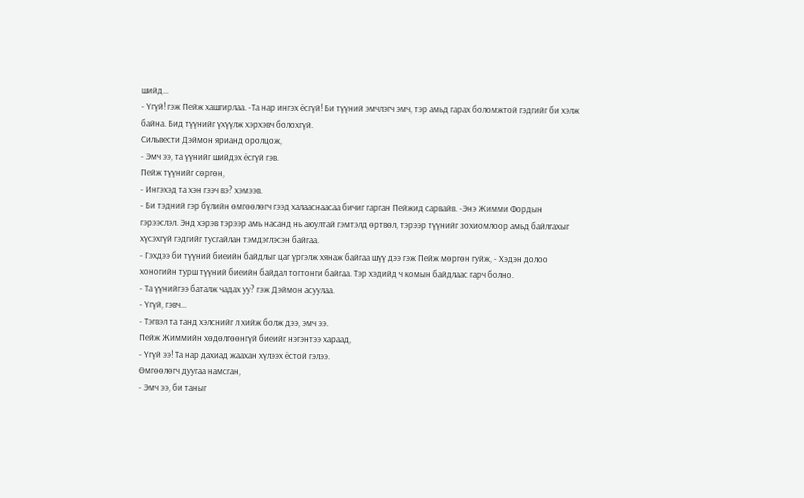шийд...
- Үгүй! гэж Пейж хашгирлаа. -Та нар ингэх ёсгүй! Би түүний эмчлэгч эмч, тэр амьд гарах боломжтой гэдгийг би хэлж байна. Бид түүнийг үхүүлж хэрхэвч болохгүй.
Сильвести Дэймон ярианд оролцож,
- Эмч ээ, та үүнийг шийдэх ёсгүй гэв.
Пейж түүнийг сөргөн,
- Ингэхэд та хэн гээч вэ? хэмээв.
- Би тэдний гэр бүлийн өмгөөлөгч гээд халааснаасаа бичиг гарган Пейжид сарвайв. -Энэ Жимми Фордын гэрээслэл. Энд хэрэв тэрээр амь насанд нь аюултай гэмтэлд өртвөл, тэрээр түүнийг зохиомлоор амьд байлгахыг хүсэхгүй гэдгийг тусгайлан тэмдэглэсэн байгаа.
- Гэхдээ би түүний биеийн байдлыг цаг үргэлж хянаж байгаа шүү дээ гэж Пейж мөргөн гуйж, - Хэдэн долоо хоногийн турш түүний биеийн байдал тогтонги байгаа. Тэр хэдийд ч комын байдлаас гарч болно.
- Та үүнийгээ баталж чадах уу? гэж Дэймон асуулаа.
- Үгүй, гэвч...
- Тэгвэл та танд хэлснийг л хийж болж дээ, эмч ээ.
Пейж Жиммийн хөдөлгөөнгүй биеийг нэгэнтээ хараад,
- Үгүй ээ! Та нар дахиад жаахан хүлээх ёстой гэлээ.
Өмгөөлөгч дуугаа намсган,
- Эмч ээ, би таныг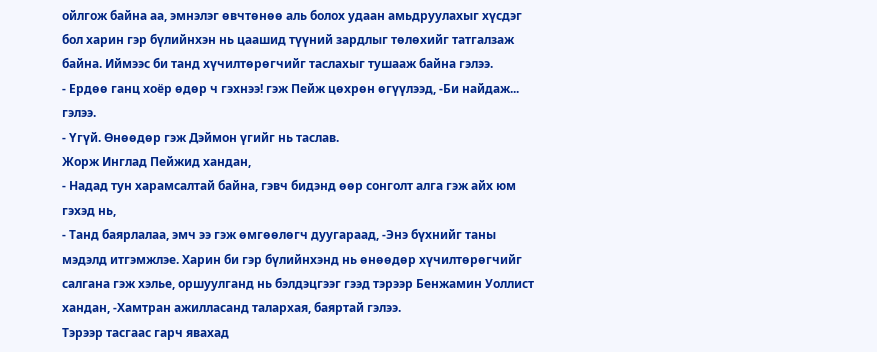ойлгож байна аа, эмнэлэг өвчтөнөө аль болох удаан амьдруулахыг хүсдэг бол харин гэр бүлийнхэн нь цаашид түүний зардлыг төлөхийг татгалзаж байна. Иймээс би танд хүчилтөрөгчийг таслахыг тушааж байна гэлээ.
- Ердөө ганц хоёр өдөр ч гэхнээ! гэж Пейж цөхрөн өгүүлээд, -Би найдаж... гэлээ.
- Үгүй. Өнөөдөр гэж Дэймон үгийг нь таслав.
Жорж Инглад Пейжид хандан,
- Надад тун харамсалтай байна, гэвч бидэнд өөр сонголт алга гэж айх юм гэхэд нь,
- Танд баярлалаа, эмч ээ гэж өмгөөлөгч дуугараад, -Энэ бүхнийг таны мэдэлд итгэмжлэе. Харин би гэр бүлийнхэнд нь өнөөдөр хүчилтөрөгчийг салгана гэж хэлье, оршуулганд нь бэлдэцгээг гээд тэрээр Бенжамин Уоллист хандан, -Хамтран ажилласанд талархая, баяртай гэлээ.
Тэрээр тасгаас гарч явахад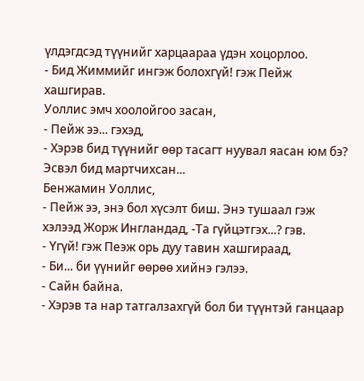үлдэгдсэд түүнийг харцаараа үдэн хоцорлоо.
- Бид Жиммийг ингэж болохгүй! гэж Пейж хашгирав.
Уоллис эмч хоолойгоо засан,
- Пейж ээ... гэхэд,
- Хэрэв бид түүнийг өөр тасагт нуувал яасан юм бэ? Эсвэл бид мартчихсан...
Бенжамин Уоллис,
- Пейж ээ, энэ бол хүсэлт биш. Энэ тушаал гэж хэлээд Жорж Ингландад, -Та гүйцэтгэх...? гэв.
- Үгүй! гэж Пеэж орь дуу тавин хашгираад,
- Би... би үүнийг өөрөө хийнэ гэлээ.
- Сайн байна.
- Хэрэв та нар татгалзахгүй бол би түүнтэй ганцаар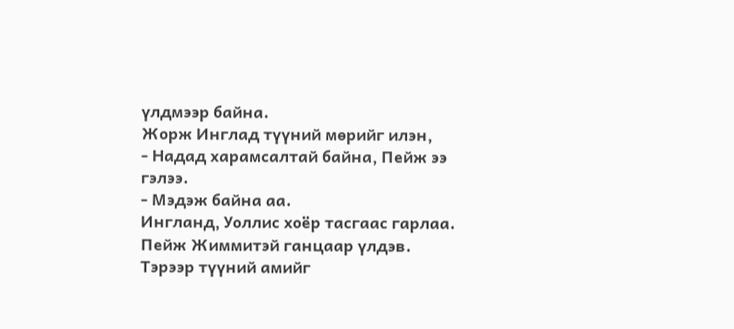үлдмээр байна.
Жорж Инглад түүний мөрийг илэн,
- Надад харамсалтай байна, Пейж ээ гэлээ.
- Мэдэж байна аа.
Ингланд, Уоллис хоёр тасгаас гарлаа.
Пейж Жиммитэй ганцаар үлдэв. Тэрээр түүний амийг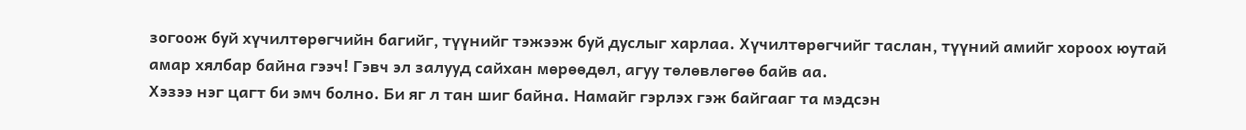зогоож буй хүчилтөрөгчийн багийг, түүнийг тэжээж буй дуслыг харлаа. Хүчилтөрөгчийг таслан, түүний амийг хороох юутай амар хялбар байна гээч! Гэвч эл залууд сайхан мөрөөдөл, агуу төлөвлөгөө байв аа.
Хэзээ нэг цагт би эмч болно. Би яг л тан шиг байна. Намайг гэрлэх гэж байгааг та мэдсэн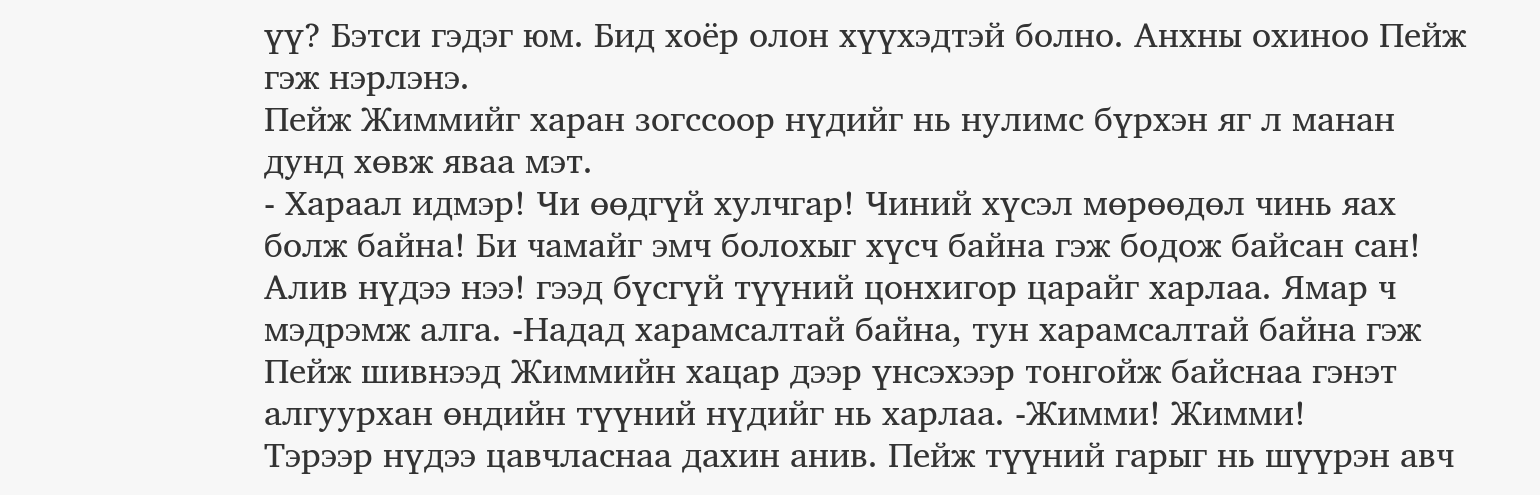үү? Бэтси гэдэг юм. Бид хоёр олон хүүхэдтэй болно. Анхны охиноо Пейж гэж нэрлэнэ.
Пейж Жиммийг харан зогссоор нүдийг нь нулимс бүрхэн яг л манан дунд хөвж яваа мэт.
- Хараал идмэр! Чи өөдгүй хулчгар! Чиний хүсэл мөрөөдөл чинь яах болж байна! Би чамайг эмч болохыг хүсч байна гэж бодож байсан сан! Алив нүдээ нээ! гээд бүсгүй түүний цонхигор царайг харлаа. Ямар ч мэдрэмж алга. -Надад харамсалтай байна, тун харамсалтай байна гэж Пейж шивнээд Жиммийн хацар дээр үнсэхээр тонгойж байснаа гэнэт алгуурхан өндийн түүний нүдийг нь харлаа. -Жимми! Жимми!
Тэрээр нүдээ цавчласнаа дахин анив. Пейж түүний гарыг нь шүүрэн авч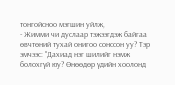тонгойсноо мэгшин уйлж,
- Жимми чи дуслаар тэжээгдэж байгаа өвчтөний тухай онигоо сонссон уу? Тэр эмчээс: "Дахиад нэг шилийг нэмж болохгүй юу? Өнөөдөр үдийн хоолонд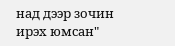над дээр зочин ирэх юмсан"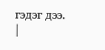гэдэг дээ.
|